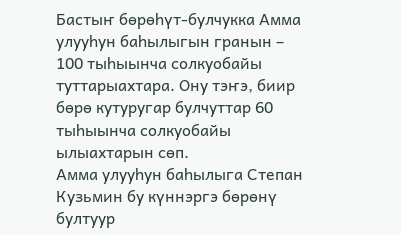Бастыҥ бөрөһүт-булчукка Амма улууһун баһылыгын гранын – 100 тыһыынча солкуобайы туттарыахтара. Ону тэҥэ, биир бөрө кутуругар булчуттар 60 тыһыынча солкуобайы ылыахтарын сөп.
Амма улууһун баһылыга Степан Кузьмин бу күннэргэ бөрөнү бултуур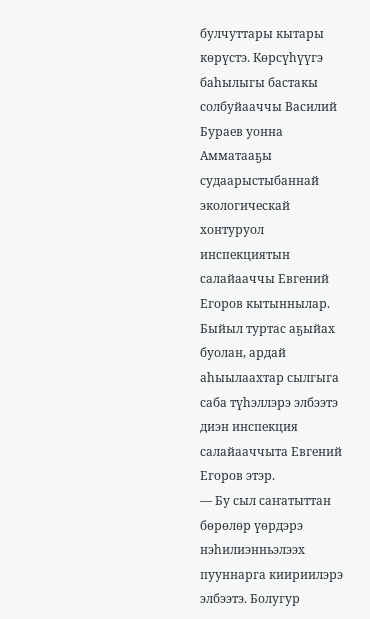булчуттары кытары көрүстэ. Көрсүһүүгэ баһылыгы бастакы солбуйааччы Василий Бураев уонна Амматааҕы судаарыстыбаннай экологическай хонтуруол инспекциятын салайааччы Евгений Егоров кытыннылар. Быйыл туртас аҕыйах буолан, ардай аһыылаахтар сылгыга саба түһэллэрэ элбээтэ диэн инспекция салайааччыта Евгений Егоров этэр.
— Бу сыл саҥатыттан бөрөлөр үөрдэрэ нэһилиэнньэлээх пууннарга киириилэрэ элбээтэ. Болугур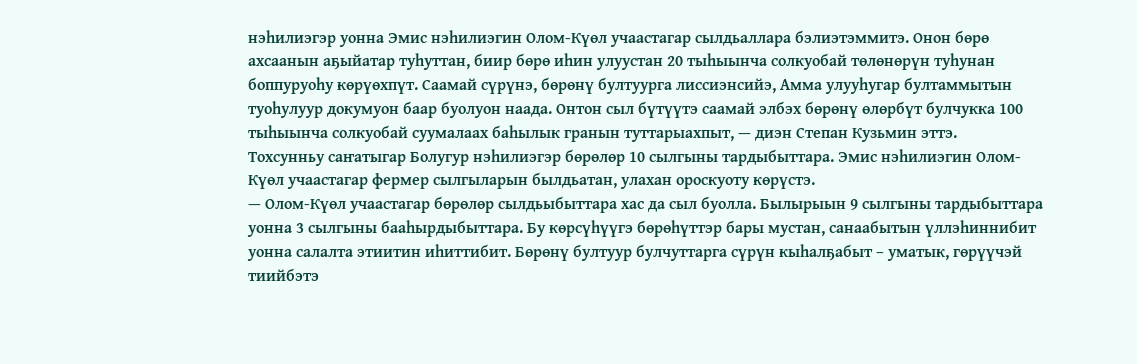нэһилиэгэр уонна Эмис нэһилиэгин Олом-Күөл учаастагар сылдьаллара бэлиэтэммитэ. Онон бөрө ахсаанын аҕыйатар туһуттан, биир бөрө иһин улуустан 20 тыһыынча солкуобай төлөнөрүн туһунан боппуруоһу көрүөхпүт. Саамай сүрүнэ, бөрөнү бултуурга лиссиэнсийэ, Амма улууһугар бултаммытын туоһулуур докумуон баар буолуон наада. Онтон сыл бүтүүтэ саамай элбэх бөрөнү өлөрбүт булчукка 100 тыһыынча солкуобай суумалаах баһылык гранын туттарыахпыт, — диэн Степан Кузьмин эттэ.
Тохсунньу саҥатыгар Болугур нэһилиэгэр бөрөлөр 10 сылгыны тардыбыттара. Эмис нэһилиэгин Олом-Күөл учаастагар фермер сылгыларын былдьатан, улахан ороскуоту көрүстэ.
— Олом-Күөл учаастагар бөрөлөр сылдьыбыттара хас да сыл буолла. Былырыын 9 сылгыны тардыбыттара уонна 3 сылгыны бааһырдыбыттара. Бу көрсүһүүгэ бөрөһүттэр бары мустан, санаабытын үллэһиннибит уонна салалта этиитин иһиттибит. Бөрөнү бултуур булчуттарга сүрүн кыһалҕабыт – уматык, гөрүүчэй тиийбэтэ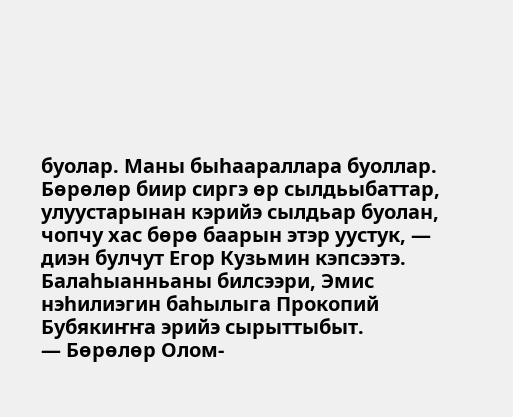буолар. Маны быһаараллара буоллар. Бөрөлөр биир сиргэ өр сылдьыбаттар, улуустарынан кэрийэ сылдьар буолан, чопчу хас бөрө баарын этэр уустук, — диэн булчут Егор Кузьмин кэпсээтэ.
Балаһыанньаны билсээри, Эмис нэһилиэгин баһылыга Прокопий Бубякиҥҥа эрийэ сырыттыбыт.
— Бөрөлөр Олом-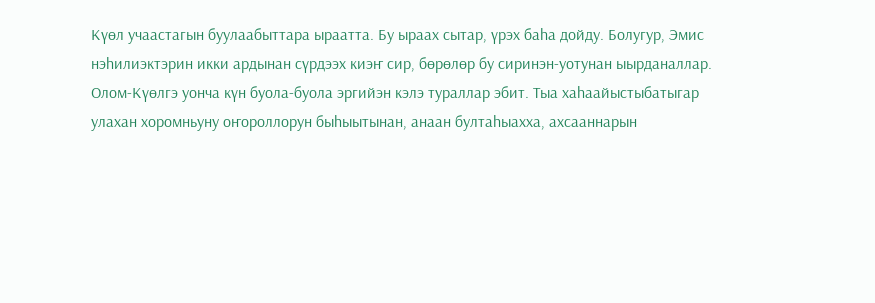Күөл учаастагын буулаабыттара ыраатта. Бу ыраах сытар, үрэх баһа дойду. Болугур, Эмис нэһилиэктэрин икки ардынан сүрдээх киэҥ сир, бөрөлөр бу сиринэн-уотунан ыырданаллар. Олом-Күөлгэ уонча күн буола-буола эргийэн кэлэ тураллар эбит. Тыа хаһаайыстыбатыгар улахан хоромньуну оҥороллорун быһыытынан, анаан бултаһыахха, ахсааннарын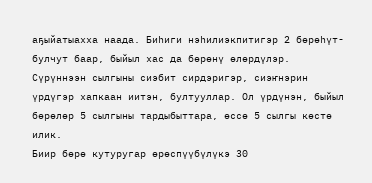аҕыйатыахха наада. Биһиги нэһилиэкпитигэр 2 бөрөһүт-булчут баар, быйыл хас да бөрөнү өлөрдүлэр. Сүрүннээн сылгыны сиэбит сирдэригэр, сиэҥнэрин үрдүгэр хапкаан иитэн, бултууллар. Ол үрдүнэн, быйыл бөрөлөр 5 сылгыны тардыбыттара, өссө 5 сылгы көстө илик.
Биир бөрө кутуругар өрөспүүбүлүкэ 30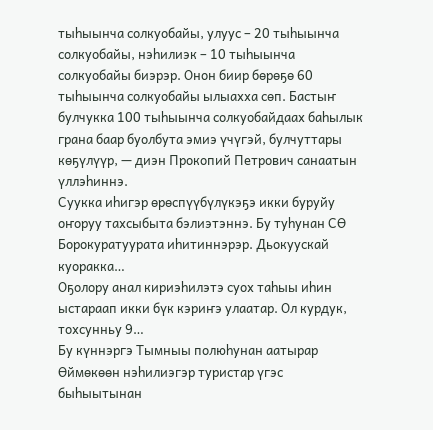тыһыынча солкуобайы, улуус – 20 тыһыынча солкуобайы, нэһилиэк – 10 тыһыынча солкуобайы биэрэр. Онон биир бөрөҕө 60 тыһыынча солкуобайы ылыахха сөп. Бастыҥ булчукка 100 тыһыынча солкуобайдаах баһылык грана баар буолбута эмиэ үчүгэй, булчуттары көҕүлүүр, — диэн Прокопий Петрович санаатын үллэһиннэ.
Суукка иһигэр өрөспүүбүлүкэҕэ икки буруйу оҥоруу тахсыбыта бэлиэтэннэ. Бу туһунан СӨ Борокуратуурата иһитиннэрэр. Дьокуускай куоракка…
Оҕолору анал кириэһилэтэ суох таһыы иһин ыстараап икки бүк кэриҥэ улаатар. Ол курдук, тохсунньу 9…
Бу күннэргэ Тымныы полюһунан аатырар Өймөкөөн нэһилиэгэр туристар үгэс быһыытынан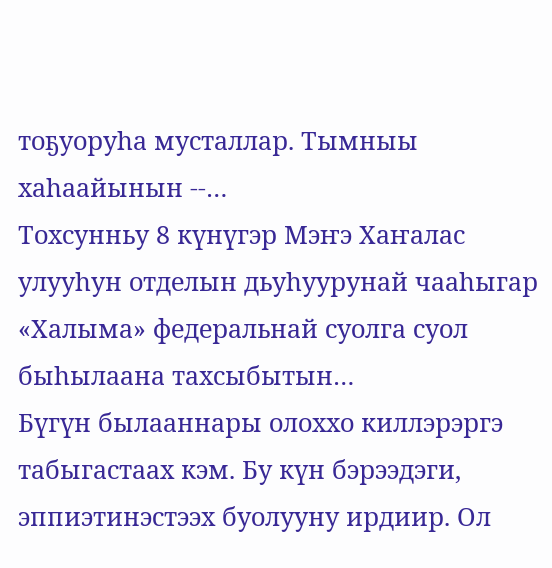тоҕуоруһа мусталлар. Тымныы хаһаайынын --…
Тохсунньу 8 күнүгэр Мэҥэ Хаҥалас улууһун отделын дьуһуурунай чааһыгар «Халыма» федеральнай суолга суол быһылаана тахсыбытын…
Бүгүн былааннары олоххо киллэрэргэ табыгастаах кэм. Бу күн бэрээдэги, эппиэтинэстээх буолууну ирдиир. Ол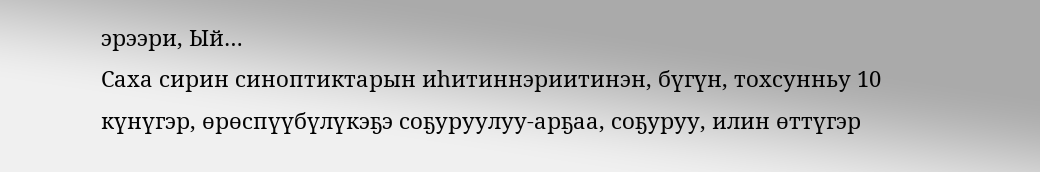эрээри, Ый…
Саха сирин синоптиктарын иһитиннэриитинэн, бүгүн, тохсунньу 10 күнүгэр, өрөспүүбүлүкэҕэ соҕуруулуу-арҕаа, соҕуруу, илин өттүгэр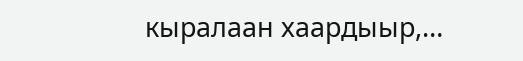кыралаан хаардыыр,…